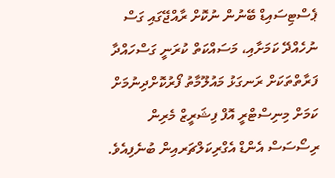ޕެސްޓިސައިޑް ބޭނުން ނުކޮށް ރާއްޖޭގައި ގަސް ނުހެއްދޭ ކަމަށާއި، މަސައްކަތް ކުރަނީ ގަސްހައްދާ ފަރާތްތަކަށް ރަނގަޅު މައުލޫމާތު ފޯރުކޮށްދިނުމަށް ކަމަށް މިނިސްޓްރީ އޮފް ފިޝަރީޒް މެރިން ރިސޯސަސް އެންޑް އެގްރިކަލްޗަރއިން ބުނެފިއެވެ.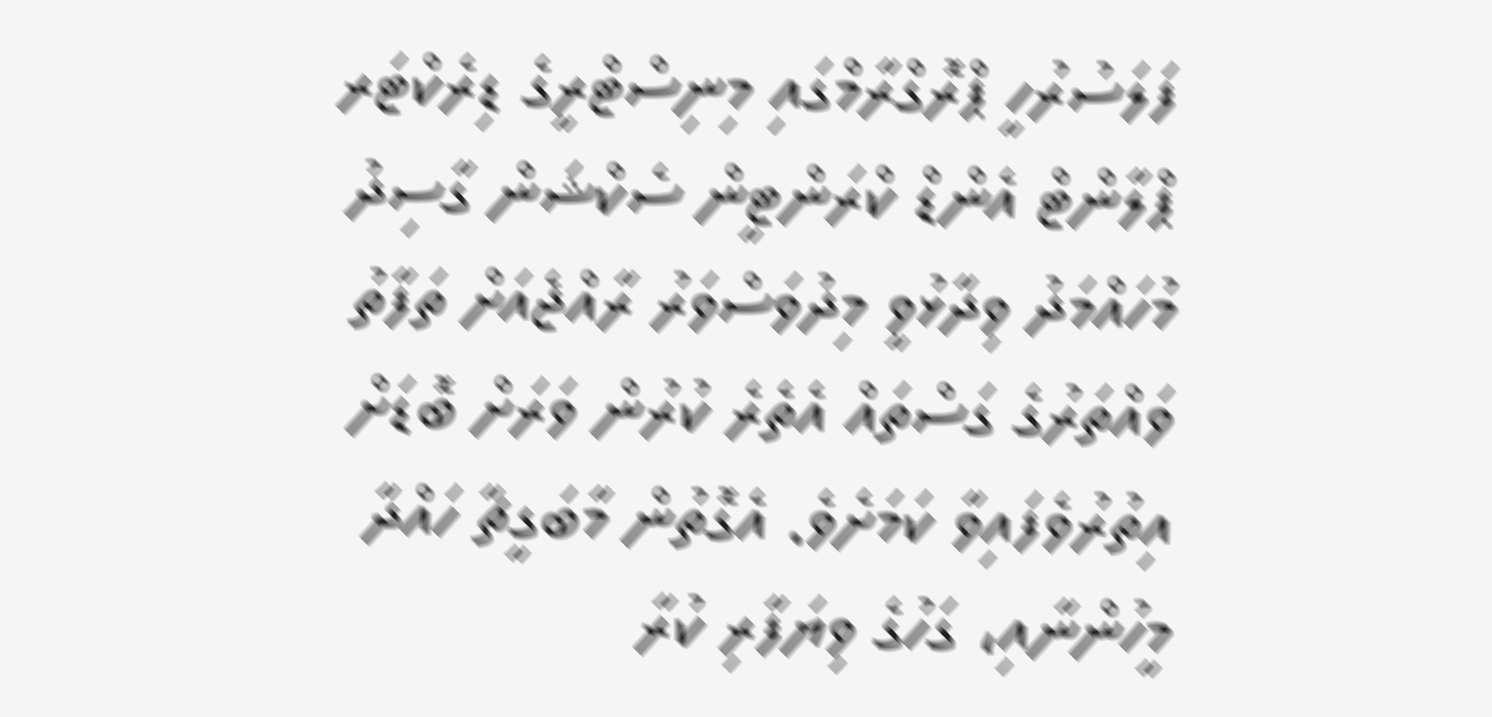ފަލަސުރުހީ ޕްރޮގްރާމްގައި މިނިސްޓްރީގެ ޑިރެކްޓަރ ޕްލާންޓް އެންޑް ކްރަންޓީން ސެކްޝަން ގާސިދު މުހައްމަދު ވިދާޅުވީ މިދުވަސްވަރު ރާއްޖެއަށް ތަފާތު ވައްތަރުގެ ގަސްތައް އެތެރެ ކުރުން ވަރަށް ބޮޑަށް އިތުރުވެފައިވާ ކަމަށެވެ. އެގޮތުން މާބަގީޗާ ހައްދާ މީހުންނާއި، ގަހުގެ ވިޔަފާރި ކުރާ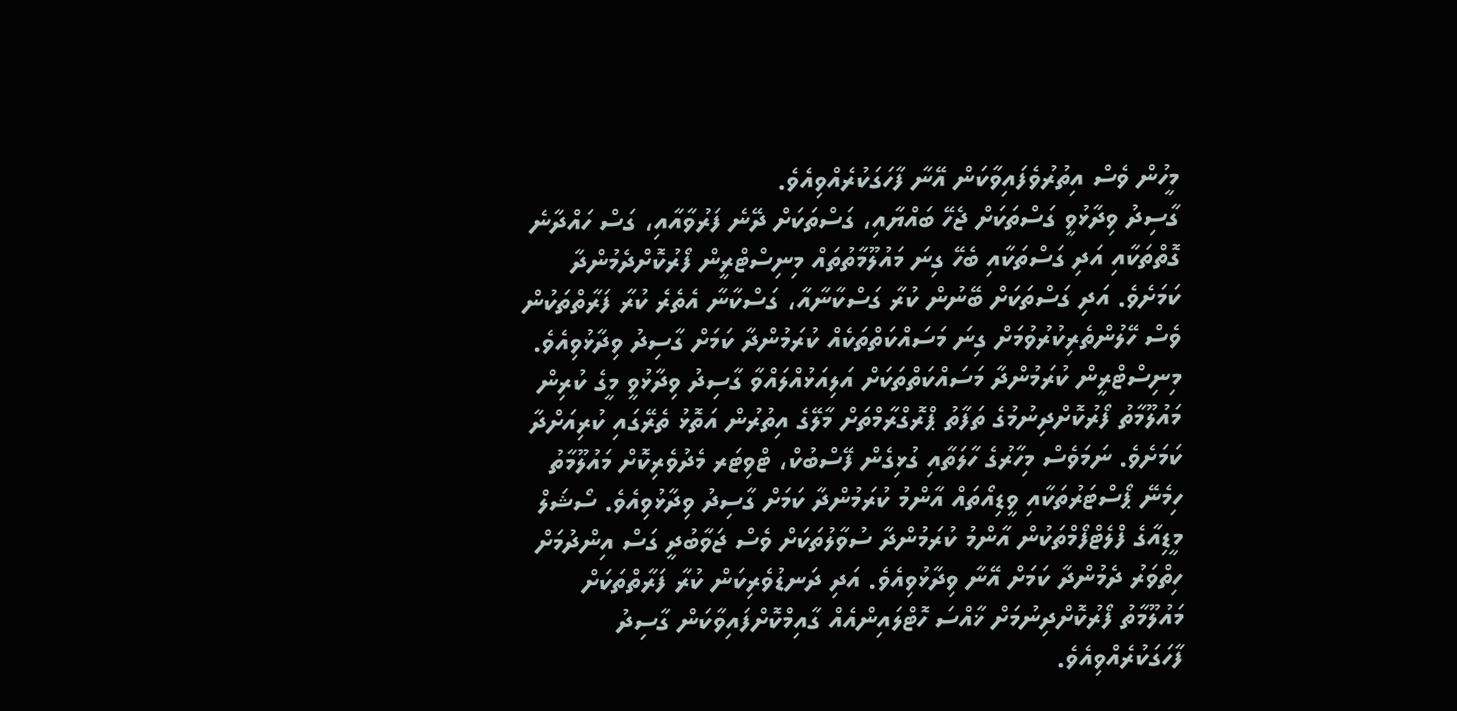މީހުން ވެސް އިތުރުވެފައިވާކަން އޭނާ ފާހަގަކުރެއްވިއެވެ.
ގާސިދު ވިދާޅުވީ ގަސްތަކަށް ޖެހޭ ބައްޔާއި، ގަސްތަކަށް ދޭނެ ފަރުވާއާއި، ގަސް ހައްދާނެ ގޮތްތަކާއި އަދި ގަސްތަކާއި ބެހޭ ގިނަ މައުލޫމާތުތައް މިނިސްޓްރީން ފޯރުކޮށްދެމުންދާ ކަމަށެވެ. އަދި ގަސްތަކަށް ބޭނުން ކުރާ ގަސްކާނާއާ، ގަސްކާނާ އެތެރެ ކުރާ ފަރާތްތަކުން ވެސް ހޭލުންތެރިކުރުވުމަށް ގިނަ މަސައްކަތްތަކެއް ކުރަމުންދާ ކަމަށް ގާސިދު ވިދާޅުވިއެވެ.
މިނިސްޓްރީން ކުރަމުންދާ މަސައްކަތްތަކަށް އަލިއަޅުއްލައްވާ ގާސިދު ވިދާޅުވީ މީގެ ކުރިން މައުލޫމާތު ފޯރުކޮށްދިނުމުގެ ތަފާތު ޕްރޮގްރާމްތަށް މާލޭގެ އިތުރުން އަތޮޅު ތެރޭގައި ކުރިއަށްދާ ކަމަށެވެ. ނަމަވެސް މިހާރުގެ ހާލަތާއި ގުޅިގެން ފޭސްބުކް، ޓްވިޓަރ މެދުވެރިކޮށް މައުލޫމާތު ހިމެނޭ ޕޯސްޓަރުތަކާއި ވީޑިއޯތައް އާންމު ކުރަމުންދާ ކަމަށް ގާސިދު ވިދާޅުވިއެވެ. ސޯޝަލް މީޑިއާގެ ފްލެޓްފޯމްތަކުން އާންމު ކުރަމުންދާ ސުވާލުތަކަށް ވެސް ޖަވާބުދީ ގަސް އިންދުމަށް ހިތްވަރު ދެމުންދާ ކަމަށް އޭނާ ވިދާޅުވިއެވެ. އަދި ދަނޑުވެރިކަން ކުރާ ފަރާތްތަކަށް މައުލޫމާތު ފޯރުކޮށްދިނުމަށް ޚާއްސަ ހޮޓްލައިންއެއް ގާއިމްކޮށްފައިވާކަން ގާސިދު ފާހަގަކުރެއްވިއެވެ.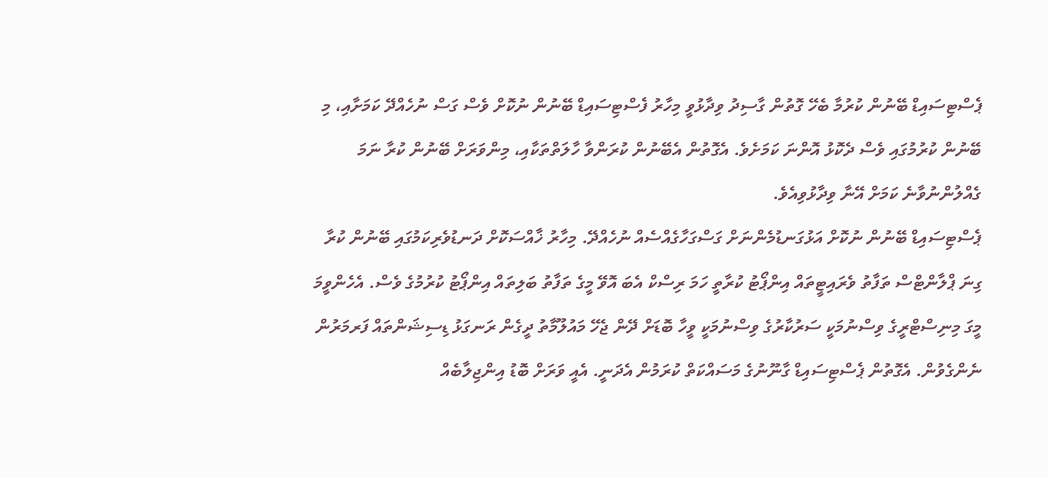ޕެސްޓިސައިޑް ބޭނުން ކުރުމާ ބެހޭ ގޮތުން ގާސިދު ވިދާޅުވީ މިހާރު ފެސްޓިސައިޑް ބޭނުން ނުކޮށް ވެސް ގަސް ނުހެއްދޭ ކަމަށާއި، މި ބޭނުން ކުރުމުގައި ވެސް ދެކޮޅު އޮންނަ ކަމަށެވެ. އެގޮތުން އެބޭނުން ކުރަންވާ ހާލަތްތަކާއި، މިންވަރަށް ބޭނުން ކުރާ ނަމަ ގެއްލުންނުވާނެ ކަމަށް އޭނާ ވިދާޅުވިއެވެ.
ޕެސްޓިސައިޑް ބޭނުން ނުކޮށް އަޅުގަނޑުމެންނަށް ގަސްގަހާގެއްސެއް ނުހެއްދޭ. މިހާރު ޚާއްސަކޮށް ދަނޑުވެރިކަމުގައި ބޭނުން ކުރާ ގިނަ ޕްލާންޓްސް ތަފާތު ވެރައިޓީތައް އިންޕޯޓު ކުރާތީ ހަމަ ރިސްކް އެބަ އޮވޭ މީގެ ތަފާތު ބަލިތައް އިންޕޯޓު ކުރުމުގެ ވެސް. އެހެންވީމަ މީގަ މިނިސްޓްރީގެ ވިސްނުމަކީ ސަރުކާރުގެ ވިސްނުމަކީ ވީހާ ބޮޑަށް ދޭން ޖެހޭ މައުލޫމާތު ދީގެން ރަނގަޅު ޑިސިޝަންތައް ފަރމަރުން ނެންގެވުން. އެގޮތުން ޕެސްޓިސައިޑް ގާނޫނުގެ މަސައްކަތް ކުރަމުން އެދަނީ. އެއީ ވަރަށް ބޮޑު އިންޖިލާބެއް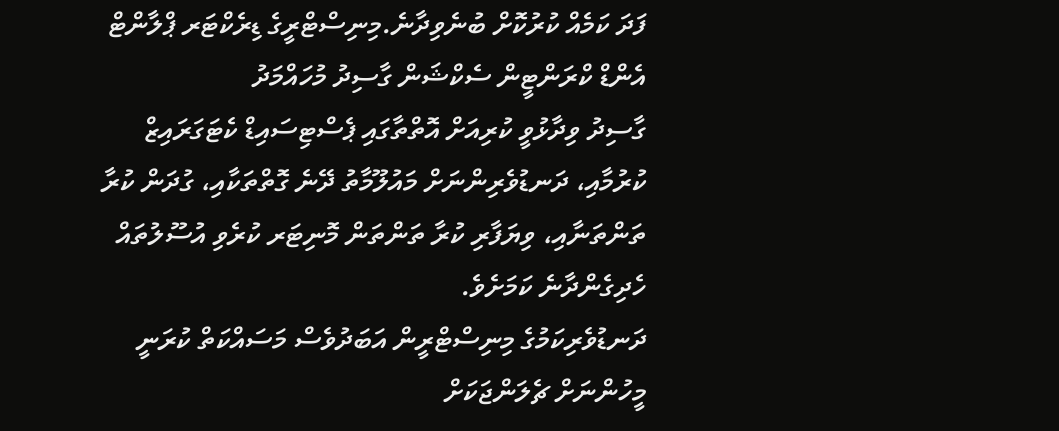ފަދަ ކަމެއް ކުރުކޮށް ބުނެވިދާނެ.މިނިސްޓްރީގެ ޑިރެކްޓަރ ޕްލާންޓް އެންޑް ކްރަންޓީން ސެކްޝަން ގާސިދު މުހައްމަދު
ގާސިދު ވިދާޅުވީ ކުރިއަށް އޮތްތާގައި ޕެސްޓިސައިޑް ކެޓަގަރައިޒް ކުރުމާއި، ދަނޑުވެރިންނަށް މައުލޫމާތު ދޭނެ ގޮތްތަކާއި، ގުދަން ކުރާ ތަންތަނާއި، ވިޔަފާރި ކުރާ ތަންތަން މޮނިޓަރ ކުރެވި އުސޫލުތައް ހެދިގެންދާނެ ކަމަށެވެ.
ދަނޑުވެރިކަމުގެ މިނިސްޓްރީން އަބަދުވެސް މަސައްކަތް ކުރަނީ މީހުންނަށް ޗެލަންޖަކަށް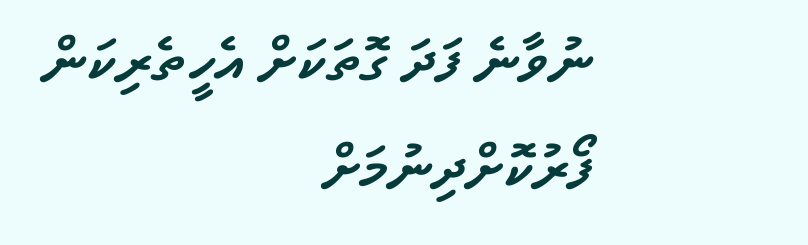ނުވާނެ ފަދަ ގޮތަކަށް އެހީތެރިކަން ފޯރުކޮށްދިނުމަށް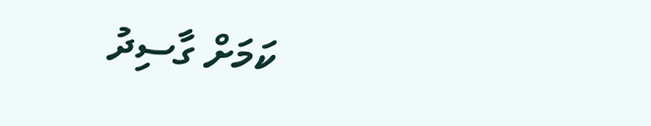ކަމަށް ގާސިދު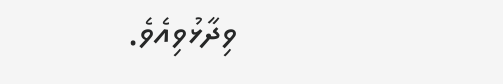ވިދާޅުވިއެވެ.